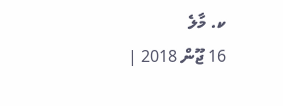ކ. މާލެ
16 ޖޫން 2018 |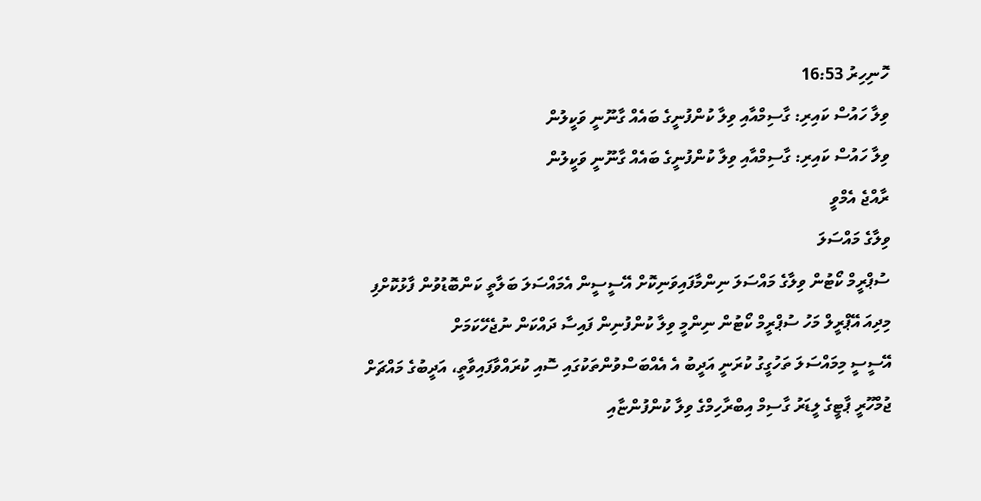ހޮނިހިރު 16:53
ވިލާ ހައުސް ކައިރި: ގާސިމްއާއި ވިލާ ކުންފުނީގެ ބައެއް ގާނޫނީ ވަކީލުން
ވިލާ ހައުސް ކައިރި: ގާސިމްއާއި ވިލާ ކުންފުނީގެ ބައެއް ގާނޫނީ ވަކީލުން
ރާއްޖެ އެމްވީ
ވިލާގެ މައްސަލަ
ސުޕްރީމް ކޯޓުން ވިލާގެ މައްސަލަ ނިންމާފައިވަނިކޮށް އޭސީސީން އެމައްސަލަ ބަލާތީ ކަންބޮޑުވުން ފާޅުކޮށްފި
މިދިއަ އޭޕްރީލް މަހު ސުޕްރީމް ކޯޓުން ނިންމީ ވިލާ ކުންފުނިން ފައިސާ ދައްކަން ނުޖެހޭކަމަށް
އޭސީސީ މިމައްސަލަ ތަހުގީގު ކުރަނީ އަދީބު އެ އެއްބަސްވުންތަކުގައި ސޮއި ކުރައްވާފައިވާތީ، އަދީބުގެ މައްޗަށް
ޖުމްހޫރީ ޕާޓީގެ ލީޑަރު ގާސިމް އިބްރާހިމްގެ ވިލާ ކުންފުންޏާއި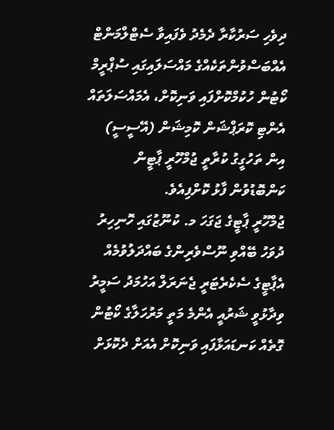ދިވެހި ސަރުކާރާ ދެމެދު ވެފައިވާ ސެޓްލްމަންޓް އެއްބަސްވުންތަކެއްގެ މައްސަލައިގައި ސުޕްރީމް ކޯޓުން ހުކުމްކޮށްފައި ވަނިކޮށް، އެމައްސަލަތައް އެންޓި ކޮރަޕްޝަން ކޮމިޝަން (އޭސީސީ) އިން ތަހުގީގު ކުރާތީ ޖުމްހޫރީ ޕާޓީން ކަންބޮޑުވުން ފާޅު ކޮށްފިއެވެ.
ޖުމްހޫރީ ޕާޓީގެ ޖަގަހަ މ. ކުނޫޒުގައި ހޮނިހިރު ދުވަހު ބޭއްވި ނޫސްވެރިންގެ ބައްދަލުވުމެއް އެޕާޓީގެ ސެކެރެޓަރީ ޖެނަރަލް އަހުމަދު ސަމީރު ވިދާޅުވީ ޝަރުއީ އެންމެ މަތީ މަރުހަލާގެ ކޯޓުން ގޮތެއް ކަނޑައަޅާފައި ވަނިކޮށް އެއަށް ދެކޮޅަށް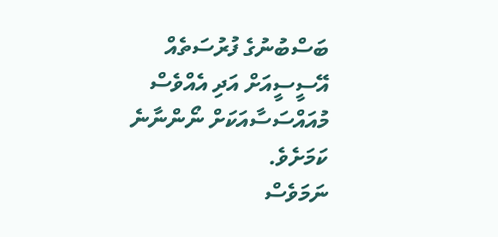ބަސްބުނުގެ ފުރުސަތެއް އޭސީސީއަށް އަދި އެއްވެސް މުއައްސަސާއަކަށް ނޯންނާނެ ކަމަށެވެ.
ނަމަވެސް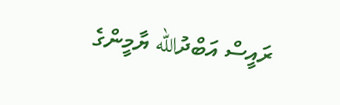ރައީސް އަބްދުالله ޔާމީންގެ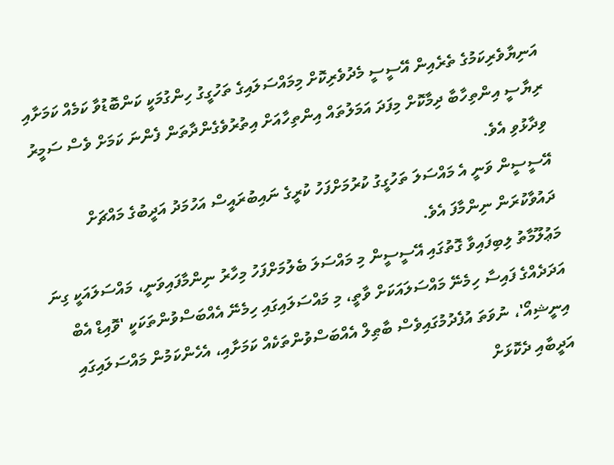އަނިޔާވެރިކަމުގެ ތެރެއިން އޭސީސީ މެދުވެރިކޮށް މިމައްސަލައިގެ ތަހުގީގު ހިންގުމަކީ ކަންބޮޑުވާ ކަމެއް ކަމަށާއި ރިޔާސީ އިންތިހާބާ ދިމާކޮށް މިފަދަ އަމަލުތައް އިންތިހާއަށް އިތުރުވެގެންދާތަން ފެންނަ ކަމަށް ވެސް ސަމީރު ވިދާޅުވި އެވެ.
އޭސީސީން ވަނީ އެ މައްސަލަ ތަހުގީގު ކުރުމަށްފަހު ކުރީގެ ނައިބުރައީސް އަހުމަދު އަދީބުގެ މައްޗަށް ދައުވާކުރަން ނިންމާފަ އެވެ.
މަޢުލޫމާތު ލިބިފައިވާ ގޮތުގައި އޭސީސީން މި މައްސަލަ ބެލުމަށްފަހު މިހާރު ނިންމާފައިވަނީ، މައްސަލައަކީ ގިނަ އަދަދެއްގެ ފައިސާ ހިމެނޭ މައްސަލައަކަށް ވާތީ، މި މައްސަލައިގައި ހިމެނޭ އެއްބަސްވުންތަކަކީ 'ވޮއިޑް އެބް އިނީޝިއޯ'، ނުވަތަ އުފެދުމުގައިވެސް ބާޠިލް އެއްބަސްވުންތަކެއް ކަމަށާއި، އެހެންކަމުން މައްސަލައިގައި އަދީބާއި ދެކޮޅަށް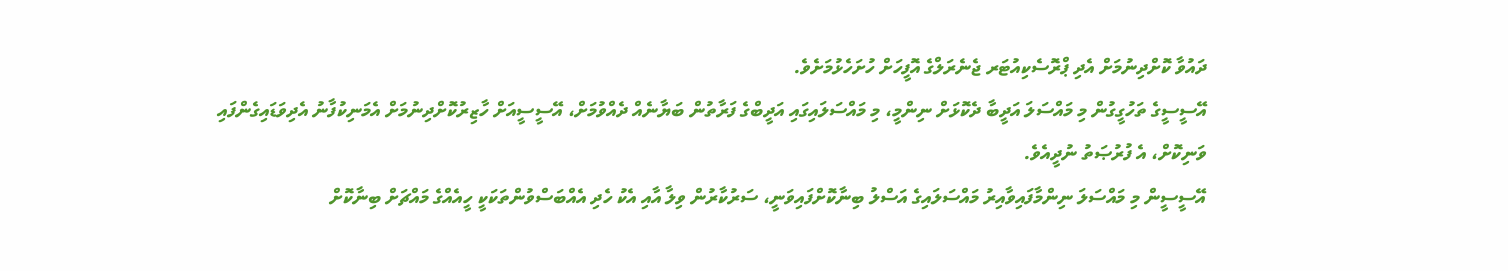ދައުވާ ކޮށްދިނުމަށް އެދި ޕްރޮސެކިއުޓަރ ޖެނެރަލްގެ އޮފީހަށް ހުށަހެޅުމަށެވެ.
އޭސީސީގެ ތަހުގީގުން މި މައްސަލަ އަދީބާ ދެކޮޅަށް ނިންމީ، މި މައްސަލައިގައި އަދީބްގެ ފަރާތުން ބަޔާނެއް ދެއްވުމަށް، އޭސީސީއަށް ހާޒިރުކޮށްދިނުމަށް އެމަނިކުފާނު އެދިވަޑައިގެންފައި ވަނިކޮށް، އެ ފުރުޞަތު ނުދީއެވެ.
އޭސީސީން މި މައްސަލަ ނިންމާފައިވާއިރު މައްސަލައިގެ އަސްލު ބިނާކޮށްފައިވަނީ، ސަރުކާރުން ވިލާ އާއި އެކު ހެދި އެއްބަސްވުންތަކަކީ ހީއެއްގެ މައްޗަށް ބިނާކޮށް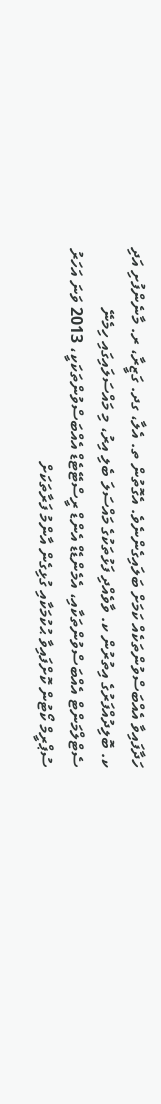ހަދާފައިވާ އެއްބަސްވުންތަކެއް ކަމަށް ބަލައިގެންނެވެ. އެގޮތުން ތ. އެލާ، ގދ. ގަޒީރާ، ރ. މާނެންފުށި އަދި ކ. ބޮލިދުއްފަރުގެ އިތުރުން ކ. ވާވެއްދި ފަޅުތަކުގެ މައްސަލަ ބެލި އިރު، މި މައްސަލައިގައި ހިމެނޭ ސެޓްލްމަންޓް އެއްބަސްވުންތަކާއި، އެމެންޑެޑް އެންޑް ރީސްޓޭޓެޑް އެއްބަސްވުންތަކަކީ، 2013 ވަނަ އަހަރު ސުޕްރީމް ކޯޓުން ކޮށްފައިވާ ޙުކުމަކާއި ގުޅިގެން އާންމު ފަރާތަކަށް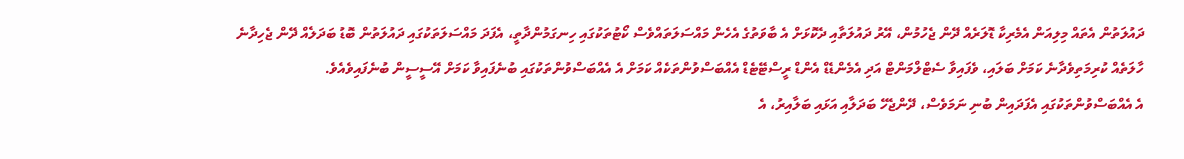ދައުލަތުން އެތައް މިލިއަން އެމެރިކާ ޑޮލަރެއް ދޭން ޖެހުމުން، އޭރު ދައުލަތާއި ދެކޮޅަށް އެ ބާވަތުގެ އެހެން މައްސަލަތައްވެސް ކޯޓުތަކުގައި ހިނގަމުންދާތީ، އެފަދަ މައްސަލަތަކުގައި ދައުލަތުން ބޮޑު ބަދަލެއް ދޭން ޖެހިދާނެ ހާލަތެއް ކުރިމަތިވެދާނެ ކަމަށް ބަލައި، ވެފައިވާ ސެޓްލްމަންޓް އަދި އެމެންޑެޑް އެންޑް ރީސްޓޭޓެޑް އެއްބަސްވުންތަކެއް ކަމަށް އެ އެއްބަސްވުންތަކުގައި ބުނެފައިވާ ކަމަށް އޭސީސީން ބުނެފައިވެއެވެ.
އެ އެއްބަސްވުންތަކުގައި އެފަދައިން ބުނި ނަމަވެސް، ދޭންޖެހޭ ބަދަލާއި އަޅައި ބަލާއިރު، އެ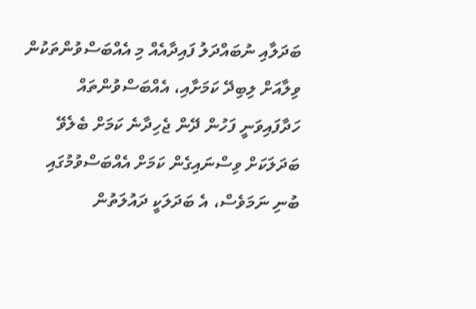ބަދަލާއި ނުބައްދަލު ފައިދާއެއް މި އެއްބަސްވުންތަކުން ވިލާއަށް ލިބިދޭ ކަމަށާއި، އެއްބަސްވުންތައް ހަދާފައިވަނީ ފަހުން ދޭން ޖެހިދާނެ ކަމަށް ބެލެވޭ ބަދަލަކަށް ވިސްނައިގެން ކަމަށް އެއްބަސްވުމުގައި ބުނި ނަމަވެސް، އެ ބަދަލަކީ ދައުލަތުން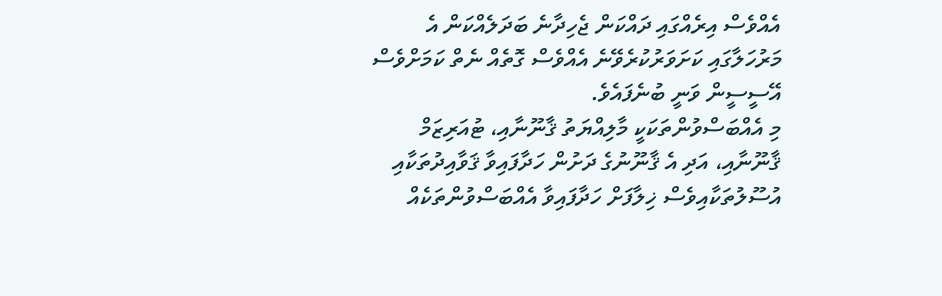އެއްވެސް އިރެއްގައި ދައްކަން ޖެހިދާނެ ބަދަލެއްކަން އެ މަރުހަލާގައި ކަށަވަރުކުރެވޭނެ އެއްވެސް ގޮތެއް ނެތް ކަމަށްވެސް އޭސީސީން ވަނީ ބުނެފައެވެ.
މި އެއްބަސްވުންތަކަކީ މާލިއްޔަތު ޤާނޫނާއި، ޓުއަރިޒަމް ޤާނޫނާއި، އަދި އެ ޤާނޫނުގެ ދަށުން ހަދާފައިވާ ޤަވާއިދުތަކާއި އުސޫލުތަކާއިވެސް ޚިލާފަށް ހަދާފައިވާ އެއްބަސްވުންތަކެއް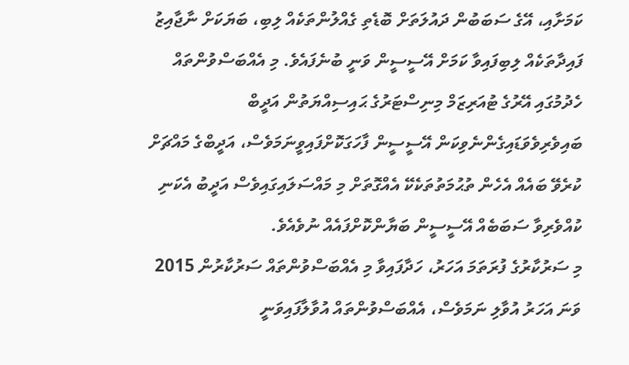ކަމަށާއި، އޭގެ ސަބަބުން ދައުލަތަށް ބޮޑެތި ގެއްލުންތަކެއް ލިބި، ބަޔަކަށް ނާޖާއިޒު ފައިދާތަކެއް ލިބިފައިވާ ކަމަށް އޭސީސީން ވަނީ ބުނެފައެވެ. މި އެއްބަސްވުންތައް ހެދުމުގައި އޭރުގެ ޓުއަރިޒަމް މިނިސްޓަރުގެ ޙައިސިއްޔަތުން އަދީބް ބައިވެރިވެވަޑައިގެންނެވިކަން އޭސީސީން ފާހަގަކޮށްފައިވީނަމަވެސް، އަދީބްގެ މައްޗަށް ކުރެވޭ ބައެއް އެހެން ތުޙުމަތުތަކެކޭ އެއްގޮތަށް މި މައްސަލައިގައިވެސް އަދީބު އެކަނި ކުއްވެރިވާ ސަބަބެއް އޭސީސީން ބަޔާންކޮށްފައެއް ނުވެއެވެ.
މި ސަރުކާރުގެ ފުރަތަމަ އަހަރު، ހަދާފައިވާ މި އެއްބަސްވުންތައް ސަރުކާރުން 2015 ވަނަ އަހަރު އުވާލި ނަމަވެސް، އެއްބަސްވުންތައް އުވާލާފައިވަނީ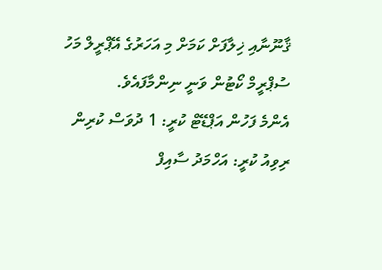ޤާނޫނާއި ޚިލާފަށް ކަމަށް މި އަހަރުގެ އޭޕްރީލް މަހު ސުޕްރީމް ކޯޓުން ވަނީ ނިންމާފައެވެ.
އެންމެ ފަހުން އަޕްޑޭޓް ކުރީ: 1 ދުވަސް ކުރިން
ރިވިއު ކުރީ: އަހްމަދު ސާއިފް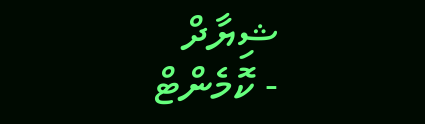ޝިޔާދް
- ކޮމެންޓް